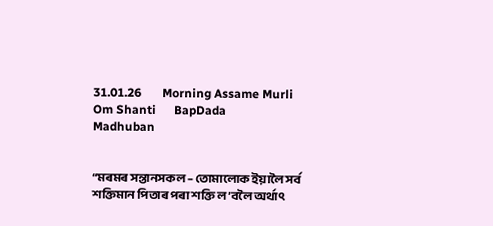31.01.26       Morning Assame Murli        Om Shanti      BapDada       Madhuban


“মৰমৰ সন্তানসকল – তোমালোক ইয়ালৈ সৰ্ব শক্তিমান পিতাৰ পৰা শক্তি ল’বলৈ অৰ্থাৎ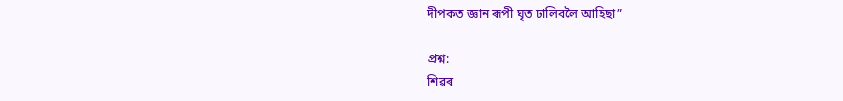দীপকত জ্ঞান ৰূপী ঘৃত ঢালিবলৈ আহিছা”

প্ৰশ্ন:
শিৱৰ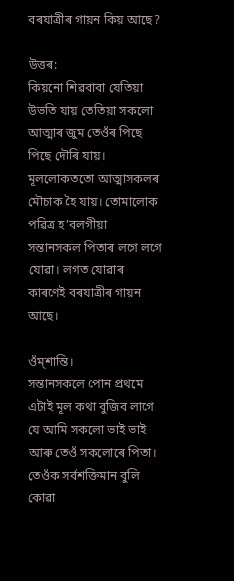বৰযাত্ৰীৰ গায়ন কিয় আছে?

উত্তৰ:
কিয়নো শিৱবাবা যেতিয়া উভতি যায় তেতিয়া সকলো আত্মাৰ জুম তেওঁৰ পিছে পিছে দৌৰি যায়। মূললোকততো আত্মাসকলৰ মৌচাক হৈ যায়। তোমালোক পৱিত্ৰ হ’বলগীয়া সন্তানসকল পিতাৰ লগে লগে যোৱা। লগত যোৱাৰ কাৰণেই বৰযাত্ৰীৰ গায়ন আছে।

ওঁম্শান্তি।
সন্তানসকলে পোন প্ৰথমে এটাই মূল কথা বুজিব লাগে যে আমি সকলো ভাই ভাই আৰু তেওঁ সকলোৰে পিতা। তেওঁক সৰ্বশক্তিমান বুলি কোৱা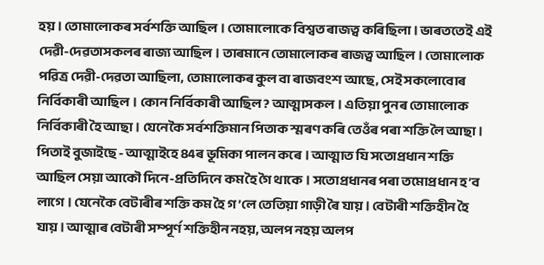হয়। তোমালোকৰ সৰ্বশক্তি আছিল। তোমালোকে বিশ্বত ৰাজত্ব কৰিছিলা। ভাৰততেই এই দেৱী-দেৱতাসকলৰ ৰাজ্য আছিল। তাৰমানে তোমালোকৰ ৰাজত্ব আছিল। তোমালোক পৱিত্ৰ দেৱী-দেৱতা আছিলা, তোমালোকৰ কুল বা ৰাজবংশ আছে, সেই সকলোবোৰ নির্বিকাৰী আছিল। কোন নির্বিকাৰী আছিল? আত্মাসকল। এতিয়া পুনৰ তোমালোক নির্বিকাৰী হৈ আছা। যেনেকৈ সৰ্বশক্তিমান পিতাক স্মৰণ কৰি তেওঁৰ পৰা শক্তি লৈ আছা। পিতাই বুজাইছে - আত্মাইহে 84ৰ ভূমিকা পালন কৰে। আত্মাত যি সতোপ্ৰধান শক্তি আছিল সেয়া আকৌ দিনে-প্ৰতিদিনে কম হৈ গৈ থাকে। সতোপ্ৰধানৰ পৰা তমোপ্ৰধান হ’ব লাগে। যেনেকৈ বেটাৰীৰ শক্তি কম হৈ গ’লে তেতিয়া গাড়ী ৰৈ যায়। বেটাৰী শক্তিহীন হৈ যায়। আত্মাৰ বেটাৰী সম্পূৰ্ণ শক্তিহীন নহয়, অলপ নহয় অলপ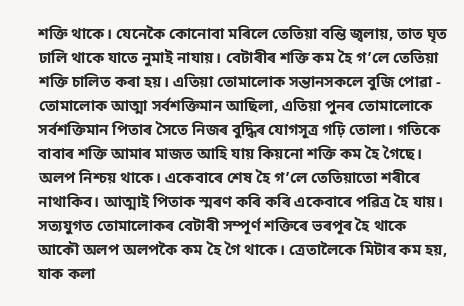শক্তি থাকে। যেনেকৈ কোনোবা মৰিলে তেতিয়া বন্তি জ্বলায়, তাত ঘৃত ঢালি থাকে যাতে নুমাই নাযায়। বেটাৰীৰ শক্তি কম হৈ গ’লে তেতিয়া শক্তি চালিত কৰা হয়। এতিয়া তোমালোক সন্তানসকলে বুজি পোৱা - তোমালোক আত্মা সৰ্বশক্তিমান আছিলা, এতিয়া পুনৰ তোমালোকে সৰ্বশক্তিমান পিতাৰ সৈতে নিজৰ বুদ্ধিৰ যোগসূত্ৰ গঢ়ি তোলা। গতিকে বাবাৰ শক্তি আমাৰ মাজত আহি যায় কিয়নো শক্তি কম হৈ গৈছে। অলপ নিশ্চয় থাকে। একেবাৰে শেষ হৈ গ’লে তেতিয়াতো শৰীৰে নাথাকিব। আত্মাই পিতাক স্মৰণ কৰি কৰি একেবাৰে পৱিত্ৰ হৈ যায়। সত্যযুগত তোমালোকৰ বেটাৰী সম্পূৰ্ণ শক্তিৰে ভৰপূৰ হৈ থাকে আকৌ অলপ অলপকৈ কম হৈ গৈ থাকে। ত্ৰেতালৈকে মিটাৰ কম হয়, যাক কলা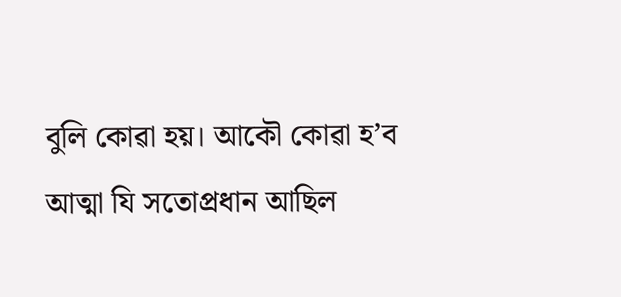বুলি কোৱা হয়। আকৌ কোৱা হ’ব আত্মা যি সতোপ্ৰধান আছিল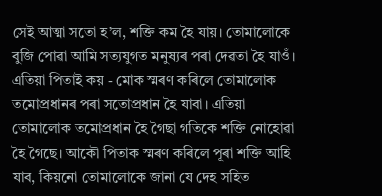সেই আত্মা সতো হ’ল, শক্তি কম হৈ যায়। তোমালোকে বুজি পোৱা আমি সত্যযুগত মনুষ্যৰ পৰা দেৱতা হৈ যাওঁ। এতিয়া পিতাই কয় - মোক স্মৰণ কৰিলে তোমালোক তমোপ্ৰধানৰ পৰা সতোপ্ৰধান হৈ যাবা। এতিয়া তোমালোক তমোপ্ৰধান হৈ গৈছা গতিকে শক্তি নোহোৱা হৈ গৈছে। আকৌ পিতাক স্মৰণ কৰিলে পূৰা শক্তি আহি যাব, কিয়নো তোমালোকে জানা যে দেহ সহিত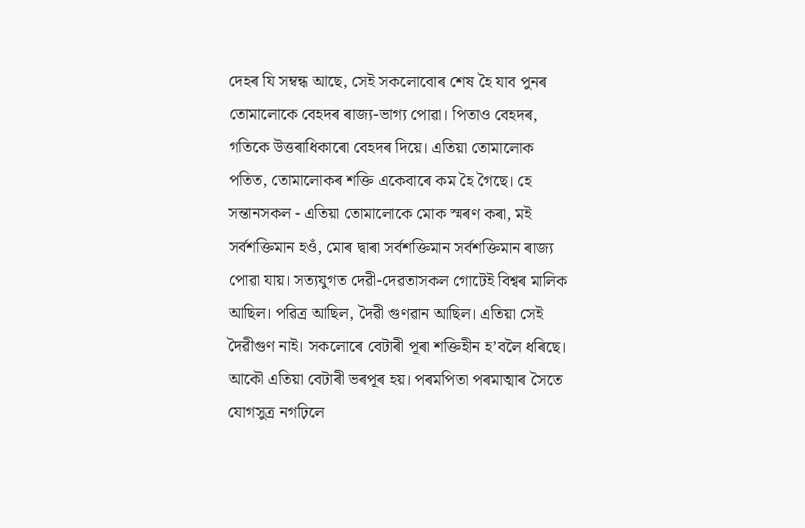দেহৰ যি সম্বন্ধ আছে, সেই সকলোবোৰ শেষ হৈ যাব পুনৰ তোমালোকে বেহদৰ ৰাজ্য-ভাগ্য পোৱা। পিতাও বেহদৰ, গতিকে উত্তৰাধিকাৰো বেহদৰ দিয়ে। এতিয়া তোমালোক পতিত, তোমালোকৰ শক্তি একেবাৰে কম হৈ গৈছে। হে সন্তানসকল - এতিয়া তোমালোকে মোক স্মৰণ কৰা, মই সৰ্বশক্তিমান হওঁ, মোৰ দ্বাৰা সৰ্বশক্তিমান সৰ্বশক্তিমান ৰাজ্য পোৱা যায়। সত্যযুগত দেৱী-দেৱতাসকল গোটেই বিশ্বৰ মালিক আছিল। পৱিত্ৰ আছিল, দৈৱী গুণৱান আছিল। এতিয়া সেই দৈৱীগুণ নাই। সকলোৰে বেটাৰী পূৰা শক্তিহীন হ’বলৈ ধৰিছে। আকৌ এতিয়া বেটাৰী ভৰপূৰ হয়। পৰমপিতা পৰমাত্মাৰ সৈতে যোগসুত্ৰ নগঢ়িলে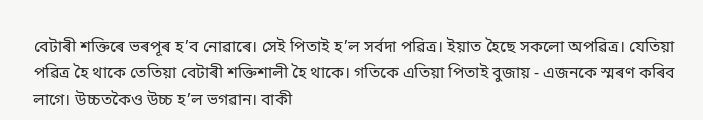বেটাৰী শক্তিৰে ভৰপূৰ হ’ব নোৱাৰে। সেই পিতাই হ’ল সৰ্বদা পৱিত্ৰ। ইয়াত হৈছে সকলো অপৱিত্ৰ। যেতিয়া পৱিত্ৰ হৈ থাকে তেতিয়া বেটাৰী শক্তিশালী হৈ থাকে। গতিকে এতিয়া পিতাই বুজায় - এজনকে স্মৰণ কৰিব লাগে। উচ্চতকৈও উচ্চ হ’ল ভগৱান। বাকী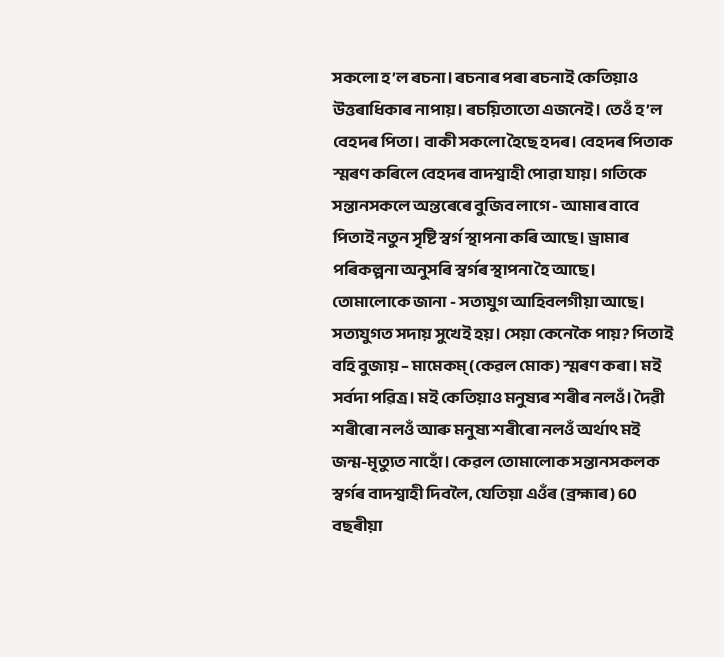সকলো হ’ল ৰচনা। ৰচনাৰ পৰা ৰচনাই কেতিয়াও উত্তৰাধিকাৰ নাপায়। ৰচয়িতাতো এজনেই। তেওঁ হ’ল বেহদৰ পিতা। বাকী সকলো হৈছে হদৰ। বেহদৰ পিতাক স্মৰণ কৰিলে বেহদৰ বাদশ্বাহী পোৱা যায়। গতিকে সন্তানসকলে অন্তৰেৰে বুজিব লাগে - আমাৰ বাবে পিতাই নতুন সৃষ্টি স্বৰ্গ স্থাপনা কৰি আছে। ড্ৰামাৰ পৰিকল্পনা অনুসৰি স্বৰ্গৰ স্থাপনা হৈ আছে। তোমালোকে জানা - সত্যযুগ আহিবলগীয়া আছে। সত্যযুগত সদায় সুখেই হয়। সেয়া কেনেকৈ পায়? পিতাই বহি বুজায় – মামেকম্‌ (কেৱল মোক) স্মৰণ কৰা। মই সৰ্বদা পৱিত্ৰ। মই কেতিয়াও মনুষ্যৰ শৰীৰ নলওঁ। দৈৱী শৰীৰো নলওঁ আৰু মনুষ্য শৰীৰো নলওঁ অৰ্থাৎ মই জন্ম-মৃত্যুত নাহোঁ। কেৱল তোমালোক সন্তানসকলক স্বৰ্গৰ বাদশ্বাহী দিবলৈ, যেতিয়া এওঁৰ (ব্ৰহ্মাৰ) 60 বছৰীয়া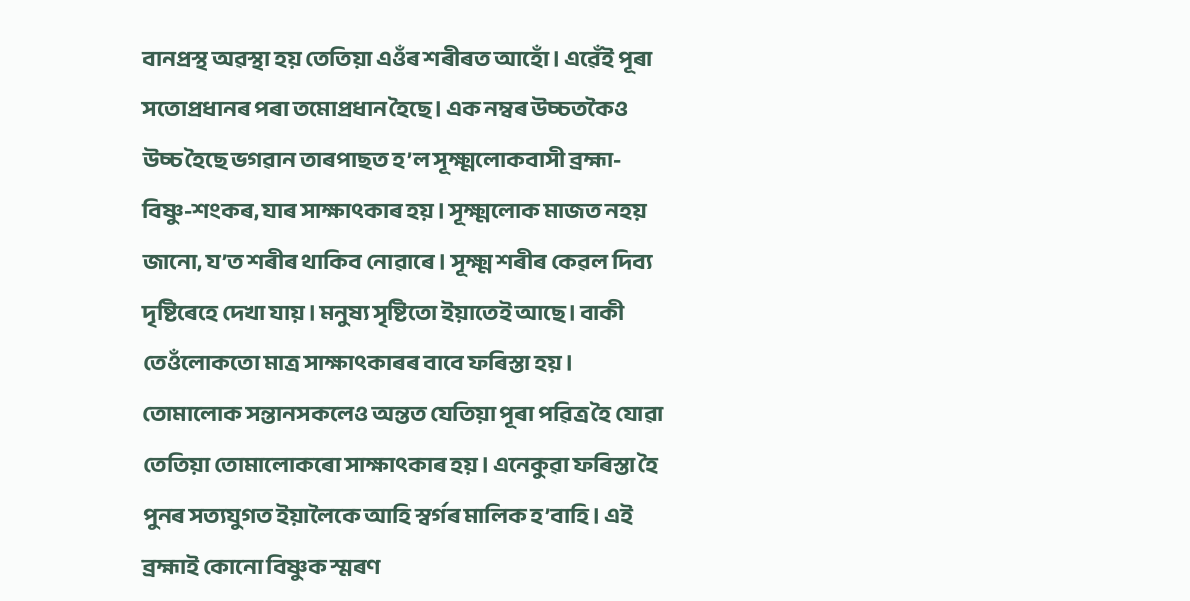বানপ্ৰস্থ অৱস্থা হয় তেতিয়া এওঁৰ শৰীৰত আহোঁ। এৱেঁই পূৰা সতোপ্ৰধানৰ পৰা তমোপ্ৰধান হৈছে। এক নম্বৰ উচ্চতকৈও উচ্চ হৈছে ভগৱান তাৰপাছত হ’ল সূক্ষ্মলোকবাসী ব্ৰহ্মা-বিষ্ণু-শংকৰ, যাৰ সাক্ষাৎকাৰ হয়। সূক্ষ্মলোক মাজত নহয় জানো, য’ত শৰীৰ থাকিব নোৱাৰে। সূক্ষ্ম শৰীৰ কেৱল দিব্য দৃষ্টিৰেহে দেখা যায়। মনুষ্য সৃষ্টিতো ইয়াতেই আছে। বাকী তেওঁলোকতো মাত্ৰ সাক্ষাৎকাৰৰ বাবে ফৰিস্তা হয়। তোমালোক সন্তানসকলেও অন্তত যেতিয়া পূৰা পৱিত্ৰ হৈ যোৱা তেতিয়া তোমালোকৰো সাক্ষাৎকাৰ হয়। এনেকুৱা ফৰিস্তা হৈ পুনৰ সত্যযুগত ইয়ালৈকে আহি স্বৰ্গৰ মালিক হ’বাহি। এই ব্ৰহ্মাই কোনো বিষ্ণুক স্মৰণ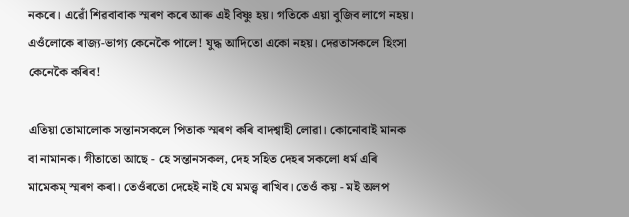নকৰে। এৱোঁ শিৱবাবাক স্মৰণ কৰে আৰু এই বিষ্ণু হয়। গতিকে এয়া বুজিব লাগে নহয়। এওঁলোকে ৰাজ্য-ভাগ্য কেনেকৈ পালে! যুদ্ধ আদিতো একো নহয়। দেৱতাসকলে হিংসা কেনেকৈ কৰিব!

এতিয়া তোমালোক সন্তানসকলে পিতাক স্মৰণ কৰি বাদশ্বাহী লোৱা। কোনোবাই মানক বা নামানক। গীতাতো আছে - হে সন্তানসকল, দেহ সহিত দেহৰ সকলো ধৰ্ম এৰি মামেকম্‌ স্মৰণ কৰা। তেওঁৰতো দেহেই নাই যে মমত্ত্ব ৰাখিব। তেওঁ কয় - মই অলপ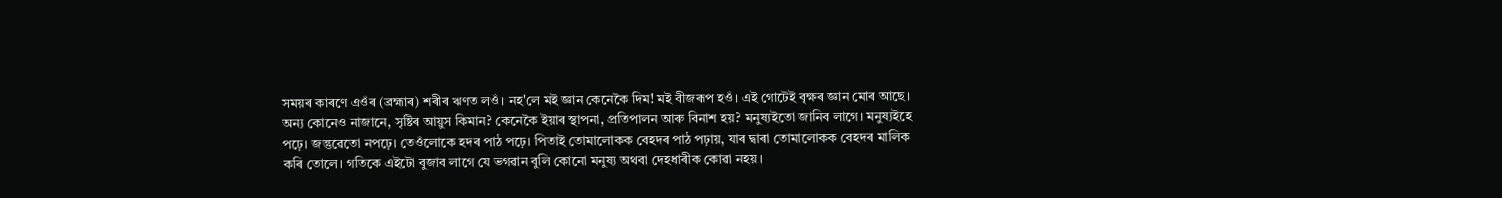সময়ৰ কাৰণে এওঁৰ (ব্ৰহ্মাৰ) শৰীৰ ঋণত লওঁ। নহ'লে মই জ্ঞান কেনেকৈ দিম! মই বীজৰূপ হওঁ। এই গোটেই বৃক্ষৰ জ্ঞান মোৰ আছে। অন্য কোনেও নাজানে, সৃষ্টিৰ আয়ুস কিমান? কেনেকৈ ইয়াৰ স্থাপনা, প্ৰতিপালন আৰু বিনাশ হয়? মনুষ্যইতো জানিব লাগে। মনুষ্যইহে পঢ়ে। জন্তুৱেতো নপঢ়ে। তেওঁলোকে হদৰ পাঠ পঢ়ে। পিতাই তোমালোকক বেহদৰ পাঠ পঢ়ায়, যাৰ দ্বাৰা তোমালোকক বেহদৰ মালিক কৰি তোলে। গতিকে এইটো বুজাব লাগে যে ভগৱান বুলি কোনো মনুষ্য অথবা দেহধাৰীক কোৱা নহয়।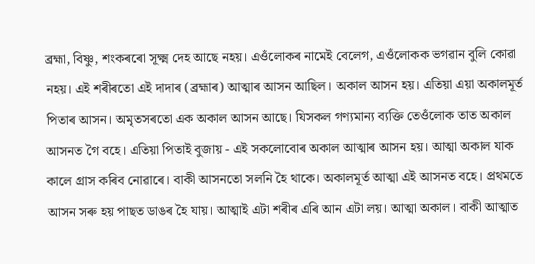ব্ৰহ্মা, বিষ্ণু, শংকৰৰো সূক্ষ্ম দেহ আছে নহয়। এওঁলোকৰ নামেই বেলেগ, এওঁলোকক ভগৱান বুলি কোৱা নহয়। এই শৰীৰতো এই দাদাৰ (ব্ৰহ্মাৰ) আত্মাৰ আসন আছিল। অকাল আসন হয়। এতিয়া এয়া অকালমূৰ্ত পিতাৰ আসন। অমৃতসৰতো এক অকাল আসন আছে। যিসকল গণ্যমান্য ব্যক্তি তেওঁলোক তাত অকাল আসনত গৈ বহে। এতিয়া পিতাই বুজায় - এই সকলোবোৰ অকাল আত্মাৰ আসন হয়। আত্মা অকাল যাক কালে গ্ৰাস কৰিব নোৱাৰে। বাকী আসনতো সলনি হৈ থাকে। অকালমূৰ্ত আত্মা এই আসনত বহে। প্ৰথমতে আসন সৰু হয় পাছত ডাঙৰ হৈ যায়। আত্মাই এটা শৰীৰ এৰি আন এটা লয়। আত্মা অকাল। বাকী আত্মাত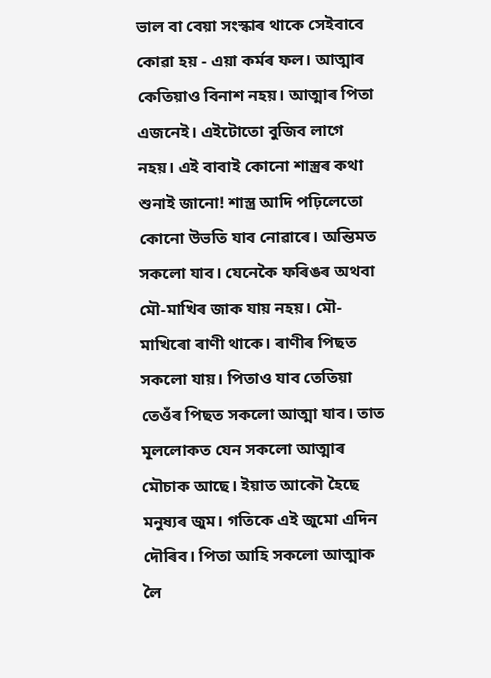ভাল বা বেয়া সংস্কাৰ থাকে সেইবাবে কোৱা হয় - এয়া কৰ্মৰ ফল। আত্মাৰ কেতিয়াও বিনাশ নহয়। আত্মাৰ পিতা এজনেই। এইটোতো বুজিব লাগে নহয়। এই বাবাই কোনো শাস্ত্ৰৰ কথা শুনাই জানো! শাস্ত্ৰ আদি পঢ়িলেতো কোনো উভতি যাব নোৱাৰে। অন্তিমত সকলো যাব। যেনেকৈ ফৰিঙৰ অথবা মৌ-মাখিৰ জাক যায় নহয়। মৌ-মাখিৰো ৰাণী থাকে। ৰাণীৰ পিছত সকলো যায়। পিতাও যাব তেতিয়া তেওঁৰ পিছত সকলো আত্মা যাব। তাত মূললোকত যেন সকলো আত্মাৰ মৌচাক আছে। ইয়াত আকৌ হৈছে মনুষ্যৰ জুম। গতিকে এই জুমো এদিন দৌৰিব। পিতা আহি সকলো আত্মাক লৈ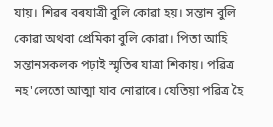যায়। শিৱৰ বৰযাত্ৰী বুলি কোৱা হয়। সন্তান বুলি কোৱা অথবা প্ৰেমিকা বুলি কোৱা। পিতা আহি সন্তানসকলক পঢ়াই স্মৃতিৰ যাত্ৰা শিকায়। পৱিত্ৰ নহ'লেতো আত্মা যাব নোৱাৰে। যেতিয়া পৱিত্ৰ হৈ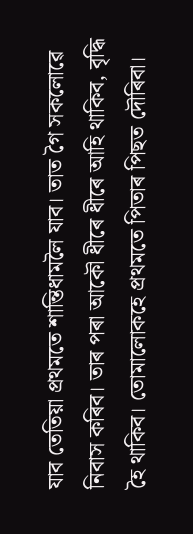যাব তেতিয়া প্ৰথমতে শান্তিধামলৈ যাব। তাত গৈ সকলোৱে নিবাস কৰিব। তাৰ পৰা আকৌ ধীৰে ধীৰে আহি থাকিব, বৃদ্ধি হৈ থাকিব। তোমালোকহে প্ৰথমতে পিতাৰ পিছত দৌৰিবা।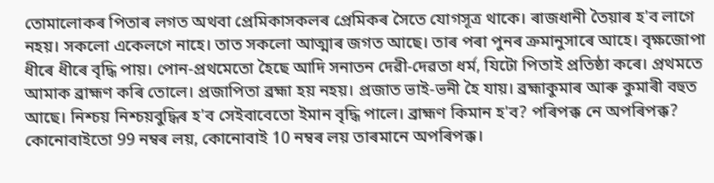তোমালোকৰ পিতাৰ লগত অথবা প্ৰেমিকাসকলৰ প্ৰেমিকৰ সৈতে যোগসূত্ৰ থাকে। ৰাজধানী তৈয়াৰ হ'ব লাগে নহয়। সকলো একেলগে নাহে। তাত সকলো আত্মাৰ জগত আছে। তাৰ পৰা পুনৰ ক্ৰমানুসাৰে আহে। বৃক্ষজোপা ধীৰে ধীৰে বৃদ্ধি পায়। পোন-প্ৰথমেতো হৈছে আদি সনাতন দেৱী-দেৱতা ধৰ্ম, যিটো পিতাই প্ৰতিষ্ঠা কৰে। প্ৰথমতে আমাক ব্ৰাহ্মণ কৰি তোলে। প্ৰজাপিতা ব্ৰহ্মা হয় নহয়। প্ৰজাত ভাই-ভনী হৈ যায়। ব্ৰহ্মাকুমাৰ আৰু কুমাৰী বহুত আছে। নিশ্চয় নিশ্চয়বুদ্ধিৰ হ'ব সেইবাবেতো ইমান বৃদ্ধি পালে। ব্ৰাহ্মণ কিমান হ'ব? পৰিপক্ক নে অপৰিপক্ক? কোনোবাইতো 99 নম্বৰ লয়, কোনোবাই 10 নম্বৰ লয় তাৰমানে অপৰিপক্ক।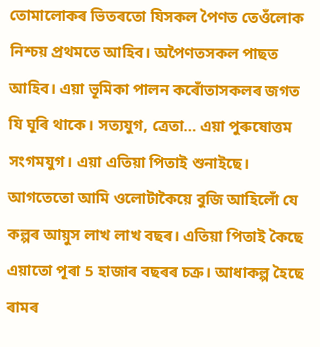তোমালোকৰ ভিতৰতো যিসকল পৈণত তেওঁলোক নিশ্চয় প্ৰথমতে আহিব। অপৈণতসকল পাছত আহিব। এয়া ভূমিকা পালন কৰোঁতাসকলৰ জগত যি ঘূৰি থাকে। সত্যযুগ, ত্ৰেতা… এয়া পুৰুষোত্তম সংগমযুগ। এয়া এতিয়া পিতাই শুনাইছে। আগতেতো আমি ওলোটাকৈয়ে বুজি আহিলোঁ যে কল্পৰ আয়ুস লাখ লাখ বছৰ। এতিয়া পিতাই কৈছে এয়াতো পূৰা 5 হাজাৰ বছৰৰ চক্ৰ। আধাকল্প হৈছে ৰামৰ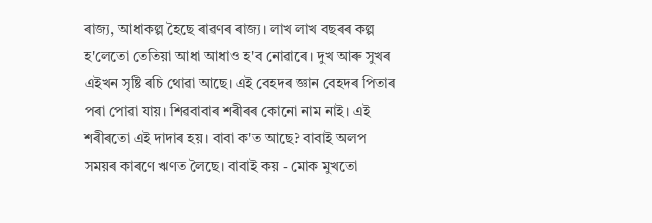ৰাজ্য, আধাকল্প হৈছে ৰাৱণৰ ৰাজ্য। লাখ লাখ বছৰৰ কল্প হ'লেতো তেতিয়া আধা আধাও হ'ব নোৱাৰে। দুখ আৰু সুখৰ এইখন সৃষ্টি ৰচি থোৱা আছে। এই বেহদৰ জ্ঞান বেহদৰ পিতাৰ পৰা পোৱা যায়। শিৱবাবাৰ শৰীৰৰ কোনো নাম নাই। এই শৰীৰতো এই দাদাৰ হয়। বাবা ক'ত আছে? বাবাই অলপ সময়ৰ কাৰণে ঋণত লৈছে। বাবাই কয় - মোক মুখতো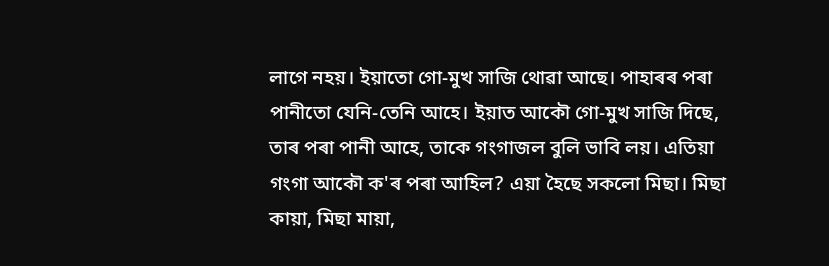লাগে নহয়। ইয়াতো গো-মুখ সাজি থোৱা আছে। পাহাৰৰ পৰা পানীতো যেনি-তেনি আহে। ইয়াত আকৌ গো-মুখ সাজি দিছে, তাৰ পৰা পানী আহে, তাকে গংগাজল বুলি ভাবি লয়। এতিয়া গংগা আকৌ ক'ৰ পৰা আহিল? এয়া হৈছে সকলো মিছা। মিছা কায়া, মিছা মায়া,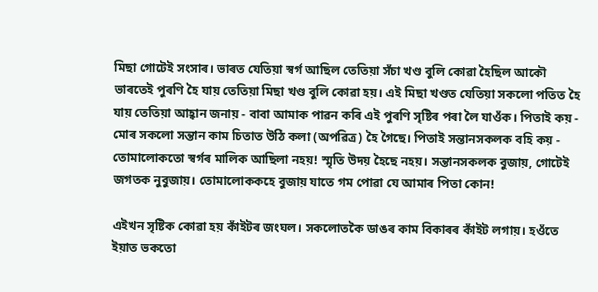মিছা গোটেই সংসাৰ। ভাৰত যেতিয়া স্বৰ্গ আছিল তেতিয়া সঁচা খণ্ড বুলি কোৱা হৈছিল আকৌ ভাৰতেই পুৰণি হৈ যায় তেতিয়া মিছা খণ্ড বুলি কোৱা হয়। এই মিছা খণ্ডত যেতিয়া সকলো পতিত হৈ যায় তেতিয়া আহ্বান জনায় - বাবা আমাক পাৱন কৰি এই পুৰণি সৃষ্টিৰ পৰা লৈ যাওঁক। পিতাই কয় - মোৰ সকলো সন্তান কাম চিতাত উঠি কলা (অপৱিত্ৰ) হৈ গৈছে। পিতাই সন্তানসকলক বহি কয় - তোমালোকতো স্বৰ্গৰ মালিক আছিলা নহয়! স্মৃতি উদয় হৈছে নহয়। সন্তানসকলক বুজায়, গোটেই জগতক নুবুজায়। তোমালোককহে বুজায় যাতে গম পোৱা যে আমাৰ পিতা কোন!

এইখন সৃষ্টিক কোৱা হয় কাঁইটৰ জংঘল। সকলোতকৈ ডাঙৰ কাম বিকাৰৰ কাঁইট লগায়। হওঁতে ইয়াত ভকতো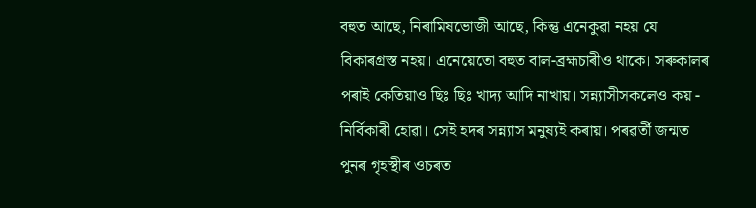বহুত আছে, নিৰামিষভোজী আছে, কিন্তু এনেকুৱা নহয় যে বিকাৰগ্ৰস্ত নহয়। এনেয়েতো বহুত বাল-ব্ৰহ্মচাৰীও থাকে। সৰুকালৰ পৰাই কেতিয়াও ছিঃ ছিঃ খাদ্য আদি নাখায়। সন্ন্যাসীসকলেও কয় - নিৰ্বিকাৰী হোৱা। সেই হদৰ সন্ন্যাস মনুষ্যই কৰায়। পৰৱৰ্তী জন্মত পুনৰ গৃহস্থীৰ ওচৰত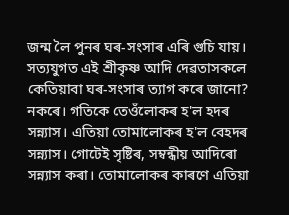জন্ম লৈ পুনৰ ঘৰ-সংসাৰ এৰি গুচি যায়। সত্যযুগত এই শ্ৰীকৃষ্ণ আদি দেৱতাসকলে কেতিয়াবা ঘৰ-সংসাৰ ত্যাগ কৰে জানো? নকৰে। গতিকে তেওঁলোকৰ হ'ল হদৰ সন্ন্যাস। এতিয়া তোমালোকৰ হ'ল বেহদৰ সন্ন্যাস। গোটেই সৃষ্টিৰ, সম্বন্ধীয় আদিৰো সন্ন্যাস কৰা। তোমালোকৰ কাৰণে এতিয়া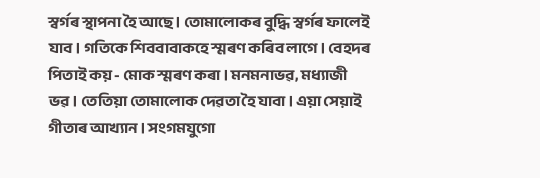স্বৰ্গৰ স্থাপনা হৈ আছে। তোমালোকৰ বুদ্ধি স্বৰ্গৰ ফালেই যাব। গতিকে শিববাবাকহে স্মৰণ কৰিব লাগে। বেহদৰ পিতাই কয় - মোক স্মৰণ কৰা। মনমনাভৱ, মধ্যাজী ভৱ। তেতিয়া তোমালোক দেৱতা হৈ যাবা। এয়া সেয়াই গীতাৰ আখ্যান। সংগমযুগো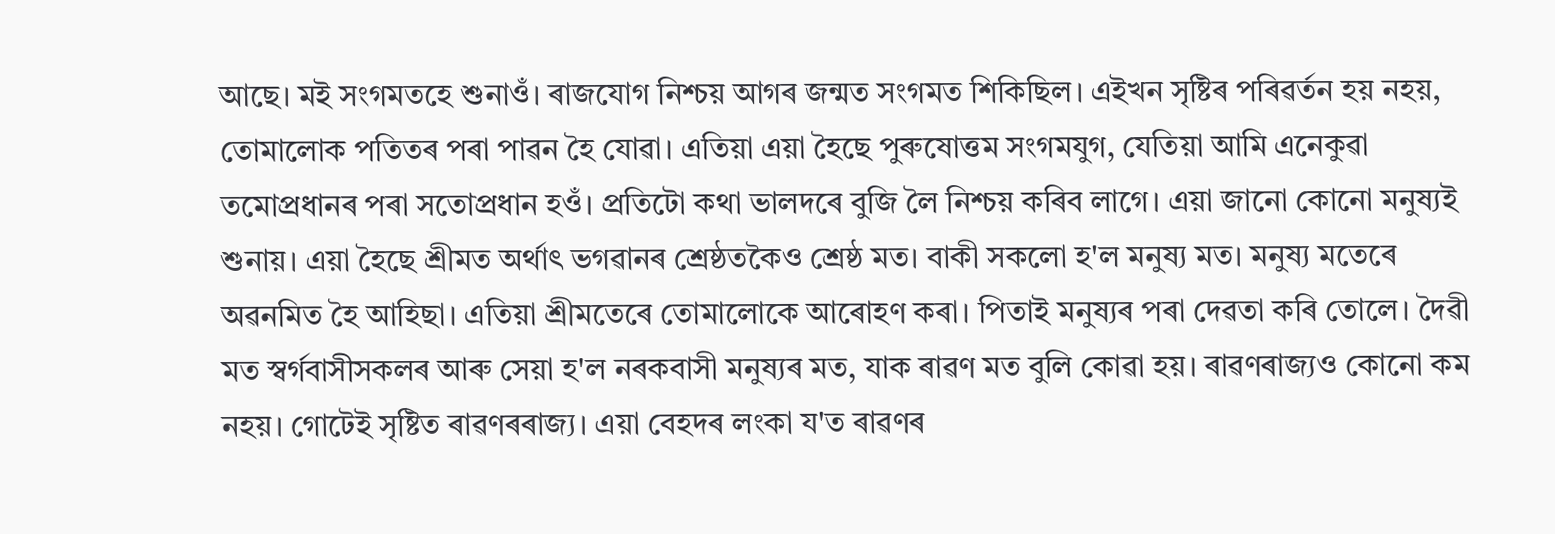আছে। মই সংগমতহে শুনাওঁ। ৰাজযোগ নিশ্চয় আগৰ জন্মত সংগমত শিকিছিল। এইখন সৃষ্টিৰ পৰিৱৰ্তন হয় নহয়, তোমালোক পতিতৰ পৰা পাৱন হৈ যোৱা। এতিয়া এয়া হৈছে পুৰুষোত্তম সংগমযুগ, যেতিয়া আমি এনেকুৱা তমোপ্ৰধানৰ পৰা সতোপ্ৰধান হওঁ। প্ৰতিটো কথা ভালদৰে বুজি লৈ নিশ্চয় কৰিব লাগে। এয়া জানো কোনো মনুষ্যই শুনায়। এয়া হৈছে শ্ৰীমত অৰ্থাৎ ভগৱানৰ শ্ৰেষ্ঠতকৈও শ্ৰেষ্ঠ মত। বাকী সকলো হ'ল মনুষ্য মত। মনুষ্য মতেৰে অৱনমিত হৈ আহিছা। এতিয়া শ্ৰীমতেৰে তোমালোকে আৰোহণ কৰা। পিতাই মনুষ্যৰ পৰা দেৱতা কৰি তোলে। দৈৱী মত স্বৰ্গবাসীসকলৰ আৰু সেয়া হ'ল নৰকবাসী মনুষ্যৰ মত, যাক ৰাৱণ মত বুলি কোৱা হয়। ৰাৱণৰাজ্যও কোনো কম নহয়। গোটেই সৃষ্টিত ৰাৱণৰৰাজ্য। এয়া বেহদৰ লংকা য'ত ৰাৱণৰ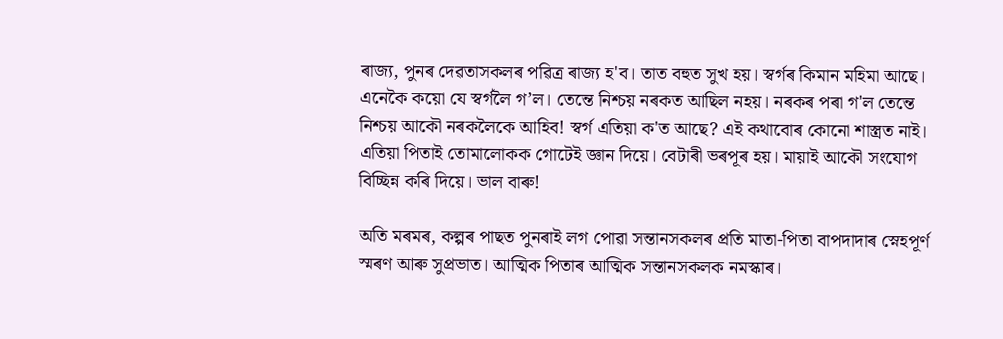ৰাজ্য, পুনৰ দেৱতাসকলৰ পৱিত্ৰ ৰাজ্য হ'ব। তাত বহুত সুখ হয়। স্বৰ্গৰ কিমান মহিমা আছে। এনেকৈ কয়ো যে স্বৰ্গলৈ গ’ল। তেন্তে নিশ্চয় নৰকত আছিল নহয়। নৰকৰ পৰা গ'ল তেন্তে নিশ্চয় আকৌ নৰকলৈকে আহিব! স্বৰ্গ এতিয়া ক'ত আছে? এই কথাবোৰ কোনো শাস্ত্ৰত নাই। এতিয়া পিতাই তোমালোকক গোটেই জ্ঞান দিয়ে। বেটাৰী ভৰপূৰ হয়। মায়াই আকৌ সংযোগ বিচ্ছিন্ন কৰি দিয়ে। ভাল বাৰু!

অতি মৰমৰ, কল্পৰ পাছত পুনৰাই লগ পোৱা সন্তানসকলৰ প্ৰতি মাতা-পিতা বাপদাদাৰ স্নেহপূৰ্ণ স্মৰণ আৰু সুপ্ৰভাত। আত্মিক পিতাৰ আত্মিক সন্তানসকলক নমস্কাৰ।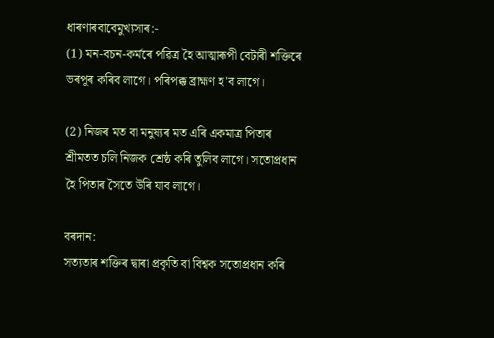ধাৰণাৰবাবেমুখ্যসাৰ:-
(1) মন-বচন-কৰ্মৰে পৱিত্ৰ হৈ আত্মাৰূপী বেটাৰী শক্তিৰে ভৰপূৰ কৰিব লাগে। পৰিপক্ক ব্ৰাহ্মণ হ'ব লাগে।

(2) নিজৰ মত বা মনুষ্যৰ মত এৰি একমাত্ৰ পিতাৰ শ্ৰীমতত চলি নিজক শ্ৰেষ্ঠ কৰি তুলিব লাগে। সতোপ্ৰধান হৈ পিতাৰ সৈতে উৰি যাব লাগে।

বৰদান:
সত্যতাৰ শক্তিৰ দ্বাৰা প্ৰকৃতি বা বিশ্বক সতোপ্ৰধান কৰি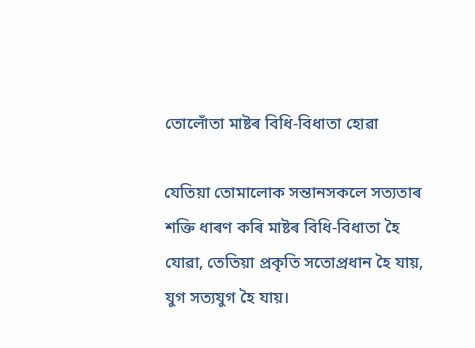তোলোঁতা মাষ্টৰ বিধি-বিধাতা হোৱা

যেতিয়া তোমালোক সন্তানসকলে সত্যতাৰ শক্তি ধাৰণ কৰি মাষ্টৰ বিধি-বিধাতা হৈ যোৱা, তেতিয়া প্ৰকৃতি সতোপ্ৰধান হৈ যায়, যুগ সত্যযুগ হৈ যায়।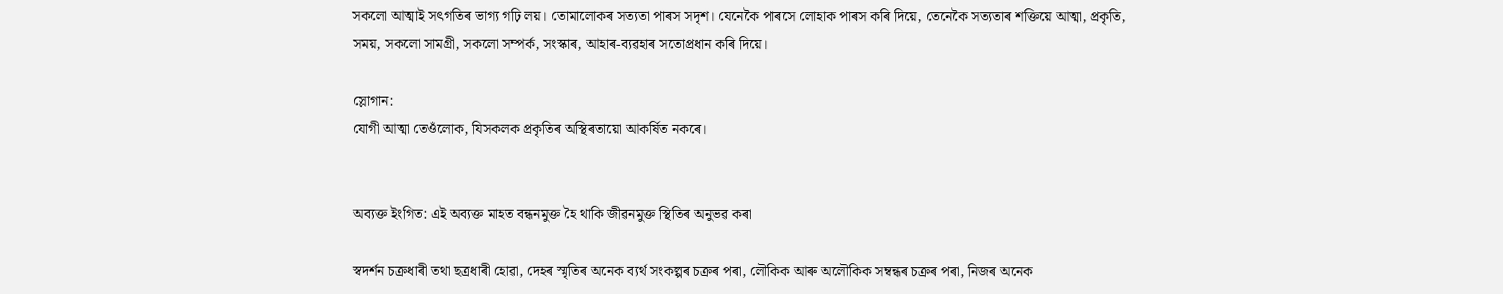সকলো আত্মাই সৎগতিৰ ভাগ্য গঢ়ি লয়। তোমালোকৰ সত্যতা পাৰস সদৃশ। যেনেকৈ পাৰসে লোহাক পাৰস কৰি দিয়ে, তেনেকৈ সত্যতাৰ শক্তিয়ে আত্মা, প্ৰকৃতি, সময়, সকলো সামগ্ৰী, সকলো সম্পৰ্ক, সংস্কাৰ, আহাৰ-ব্যৱহাৰ সতোপ্ৰধান কৰি দিয়ে।

স্লোগান:
যোগী আত্মা তেওঁলোক, যিসকলক প্ৰকৃতিৰ অস্থিৰতায়ো আকৰ্ষিত নকৰে।


অব্যক্ত ইংগিত: এই অব্যক্ত মাহত বন্ধনমুক্ত হৈ থাকি জীৱনমুক্ত স্থিতিৰ অনুভৱ কৰা

স্বদৰ্শন চক্ৰধাৰী তথা ছত্ৰধাৰী হোৱা, দেহৰ স্মৃতিৰ অনেক ব্যৰ্থ সংকল্পৰ চক্ৰৰ পৰা, লৌকিক আৰু অলৌকিক সম্বন্ধৰ চক্ৰৰ পৰা, নিজৰ অনেক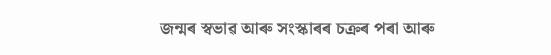জন্মৰ স্বভাৱ আৰু সংস্কাৰৰ চক্ৰৰ পৰা আৰু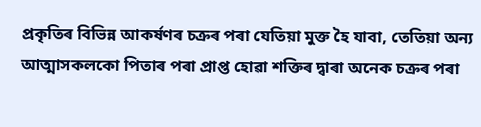প্ৰকৃতিৰ বিভিন্ন আকৰ্ষণৰ চক্ৰৰ পৰা যেতিয়া মুক্ত হৈ যাবা, তেতিয়া অন্য আত্মাসকলকো পিতাৰ পৰা প্ৰাপ্ত হোৱা শক্তিৰ দ্বাৰা অনেক চক্ৰৰ পৰা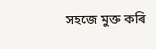সহজে মুক্ত কৰি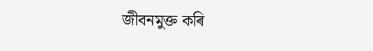জীবনমুক্ত কৰি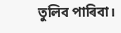তুলিব পাৰিবা।